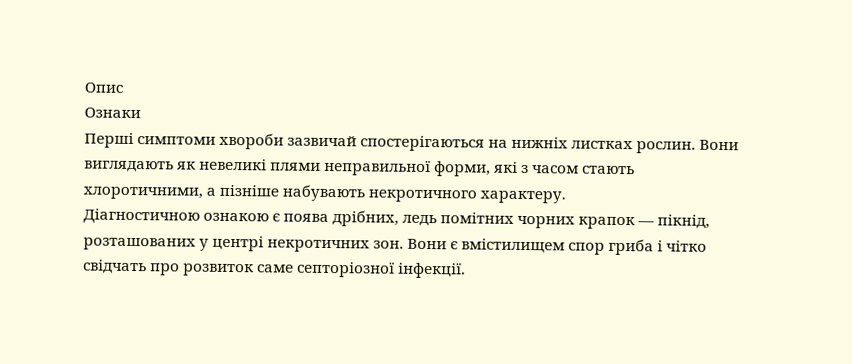Опис
Ознаки
Перші симптоми хвороби зазвичай спостерігаються на нижніх листках рослин. Вони виглядають як невеликі плями неправильної форми, які з часом стають хлоротичними, а пізніше набувають некротичного характеру.
Діагностичною ознакою є поява дрібних, ледь помітних чорних крапок — пікнід, розташованих у центрі некротичних зон. Вони є вмістилищем спор гриба і чітко свідчать про розвиток саме септоріозної інфекції.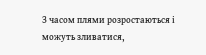З часом плями розростаються і можуть зливатися,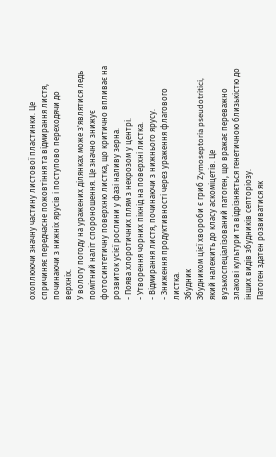охоплюючи значну частину листової пластинки. Це спричиняє передчасне пожовтіння та відмирання листя, починаючи з нижніх ярусів і поступово переходячи до верхніх.
У вологу погоду на уражених ділянках може з'являтися ледь помітний наліт спороношення. Це значно знижує фотосинтетичну поверхню листка, що критично впливає на розвиток усієї рослини у фазі наливу зерна.
- Поява хлоротичних плям з некрозом у центрі.
- Утворення чорних пікнід на поверхні листка.
- Відмирання листя, починаючи з нижнього ярусу.
- Зниження продуктивності через ураження флагового листка.
Збудник
Збудником цієї хвороби є гриб Zymoseptoria pseudotritici, який належить до класу аскоміцетів. Це вузькоспеціалізований патоген, що вражає переважно злакові культури та відрізняється генетичною близькістю до інших видів збудників септоріозу.
Патоген здатен розвиватися як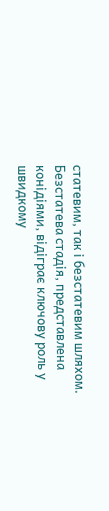статевим, так і безстатевим шляхом. Безстатева стадія, представлена конідіями, відіграє ключову роль у швидкому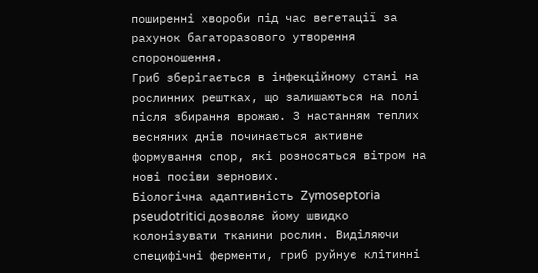поширенні хвороби під час вегетації за рахунок багаторазового утворення спороношення.
Гриб зберігається в інфекційному стані на рослинних рештках, що залишаються на полі після збирання врожаю. З настанням теплих весняних днів починається активне формування спор, які розносяться вітром на нові посіви зернових.
Біологічна адаптивність Zymoseptoria pseudotritici дозволяє йому швидко колонізувати тканини рослин. Виділяючи специфічні ферменти, гриб руйнує клітинні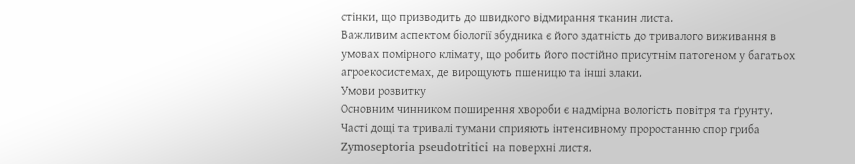стінки, що призводить до швидкого відмирання тканин листа.
Важливим аспектом біології збудника є його здатність до тривалого виживання в умовах помірного клімату, що робить його постійно присутнім патогеном у багатьох агроекосистемах, де вирощують пшеницю та інші злаки.
Умови розвитку
Основним чинником поширення хвороби є надмірна вологість повітря та ґрунту. Часті дощі та тривалі тумани сприяють інтенсивному проростанню спор гриба Zymoseptoria pseudotritici на поверхні листя.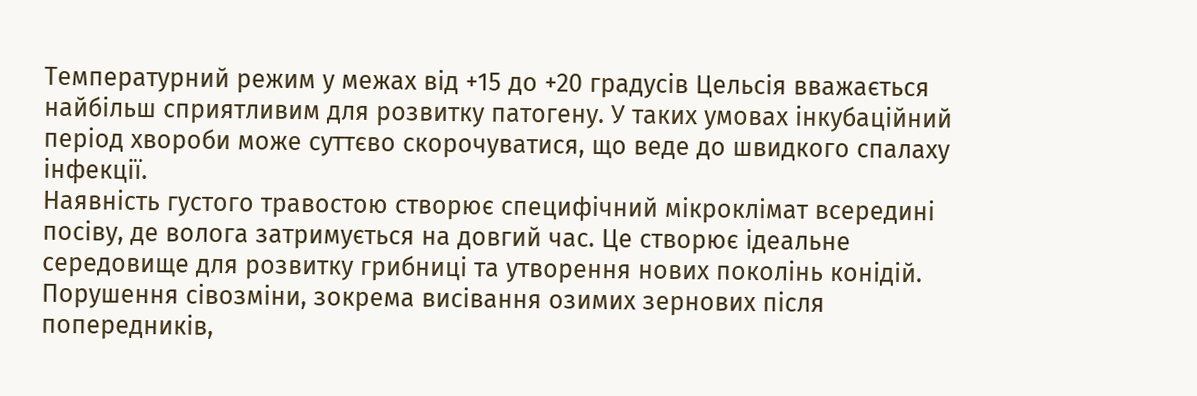Температурний режим у межах від +15 до +20 градусів Цельсія вважається найбільш сприятливим для розвитку патогену. У таких умовах інкубаційний період хвороби може суттєво скорочуватися, що веде до швидкого спалаху інфекції.
Наявність густого травостою створює специфічний мікроклімат всередині посіву, де волога затримується на довгий час. Це створює ідеальне середовище для розвитку грибниці та утворення нових поколінь конідій.
Порушення сівозміни, зокрема висівання озимих зернових після попередників,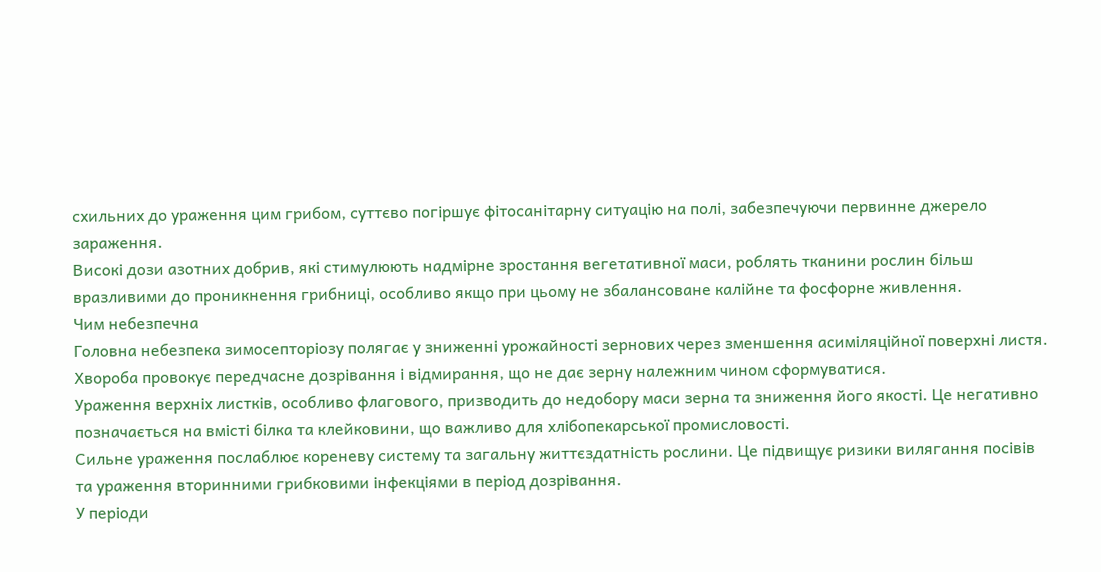схильних до ураження цим грибом, суттєво погіршує фітосанітарну ситуацію на полі, забезпечуючи первинне джерело зараження.
Високі дози азотних добрив, які стимулюють надмірне зростання вегетативної маси, роблять тканини рослин більш вразливими до проникнення грибниці, особливо якщо при цьому не збалансоване калійне та фосфорне живлення.
Чим небезпечна
Головна небезпека зимосепторіозу полягає у зниженні урожайності зернових через зменшення асиміляційної поверхні листя. Хвороба провокує передчасне дозрівання і відмирання, що не дає зерну належним чином сформуватися.
Ураження верхніх листків, особливо флагового, призводить до недобору маси зерна та зниження його якості. Це негативно позначається на вмісті білка та клейковини, що важливо для хлібопекарської промисловості.
Сильне ураження послаблює кореневу систему та загальну життєздатність рослини. Це підвищує ризики вилягання посівів та ураження вторинними грибковими інфекціями в період дозрівання.
У періоди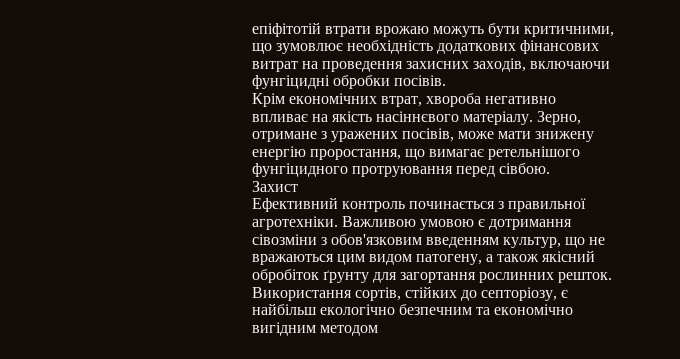епіфітотій втрати врожаю можуть бути критичними, що зумовлює необхідність додаткових фінансових витрат на проведення захисних заходів, включаючи фунгіцидні обробки посівів.
Крім економічних втрат, хвороба негативно впливає на якість насіннєвого матеріалу. Зерно, отримане з уражених посівів, може мати знижену енергію проростання, що вимагає ретельнішого фунгіцидного протруювання перед сівбою.
Захист
Ефективний контроль починається з правильної агротехніки. Важливою умовою є дотримання сівозміни з обов'язковим введенням культур, що не вражаються цим видом патогену, а також якісний обробіток ґрунту для загортання рослинних решток.
Використання сортів, стійких до септоріозу, є найбільш екологічно безпечним та економічно вигідним методом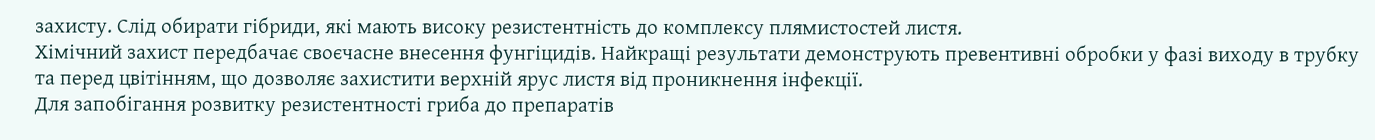захисту. Слід обирати гібриди, які мають високу резистентність до комплексу плямистостей листя.
Хімічний захист передбачає своєчасне внесення фунгіцидів. Найкращі результати демонструють превентивні обробки у фазі виходу в трубку та перед цвітінням, що дозволяє захистити верхній ярус листя від проникнення інфекції.
Для запобігання розвитку резистентності гриба до препаратів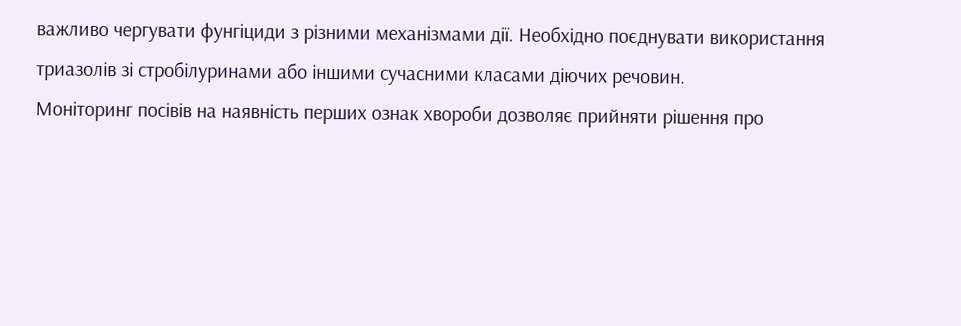важливо чергувати фунгіциди з різними механізмами дії. Необхідно поєднувати використання триазолів зі стробілуринами або іншими сучасними класами діючих речовин.
Моніторинг посівів на наявність перших ознак хвороби дозволяє прийняти рішення про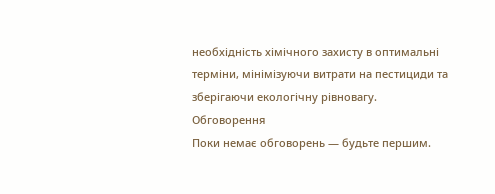необхідність хімічного захисту в оптимальні терміни, мінімізуючи витрати на пестициди та зберігаючи екологічну рівновагу.
Обговорення
Поки немає обговорень — будьте першим.